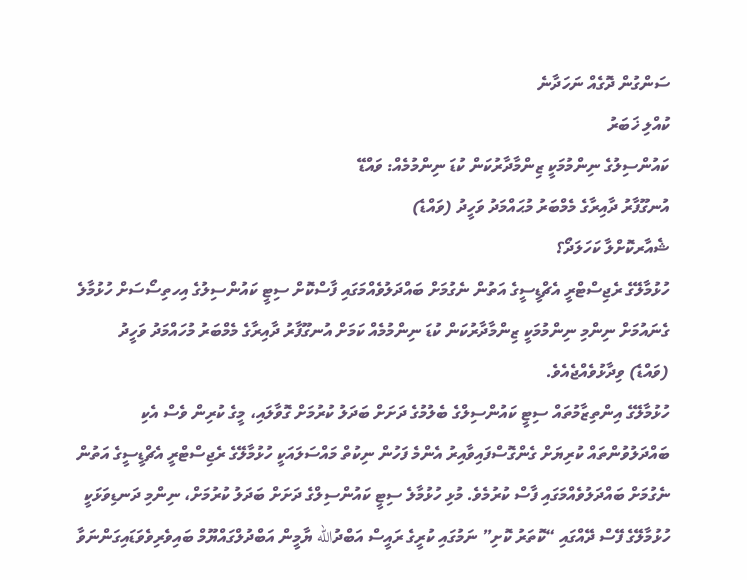ސަންގުން ދޮގެއް ނަހަދާނެ
ކުއްލި ޚަބަރު
ކައުންސިލުގެ ނިންމުމަކީ ޒިންމާދާރުކަން ކުޑަ ނިންމުމެއް: ވައްޑޭ
އުނގޫފާރު ދާއިރާގެ މެމްބަރު މުޙައްމަދު ވަހީދު (ވައްޑެ)
ޝެއާރކޮށްލާ ކަހަލަދޯ؟
ހުޅުމާލޭގެ ރެޖިސްޓްރީ އެޗްޑީސީގެ އަތުން ނެގުމަށް ބައްދަލުވެއްމަގައި ފާސްކޮށް ސިޓީ ކައުންސިލުގެ އިހތިސޯސަށް ހުޅުމާލެ ގެނައުމަށް ނިންމި ނިންމުމަކީ ޒިންމާދާރުކަން ކުޑަ ނިންމުމެއް ކަމަށް އުނގޫފާރު ދާއިރާގެ މެމްބަރު މުހައްމަދު ވަހީދު (ވައްޑެ) ވިދާޅުވެއްޖެއެވެ.
ހުޅުމާލޭގެ އިންތިޒާމުތައް ސިޓީ ކައުންސިލްގެ ބެލުމުގެ ދަށަށް ބަދަލު ކުރުމަށް ގޮވާލައި، މީގެ ކުރިން ވެސް އެކި ބައްދަލުވުންތައް ކުރިޔަށް ގެންގޮސްފައިވާއިރު އެންމެ ފަހުން ނިކުތް މައްސަލައަކީ ހުޅުމާލޭގެ ރެޖިސްޓްރީ އެޗްޑީސީގެ އަތުން ނެގުމަށް ބައްދަލުވެއްމަގައި ފާސް ކުރުމެވެ. މުޅި ހުޅުމާލެ ސިޓީ ކައުންސިލްގެ ދަށަށް ބަދަލު ކުރުމަށް، ނިންމި ދަނޑިވަޅަކީ ހުޅުމާލޭގެ ފޭސް ދޭއްގައި “ކޮތަރު ކޮށި” ނަމުގައި ކުރީގެ ރައީސް އަބްދުالله ޔާމީން އަބްދުލްގައްޔޫމް ބައިވެރިވެވަޑައިގަންނަވާ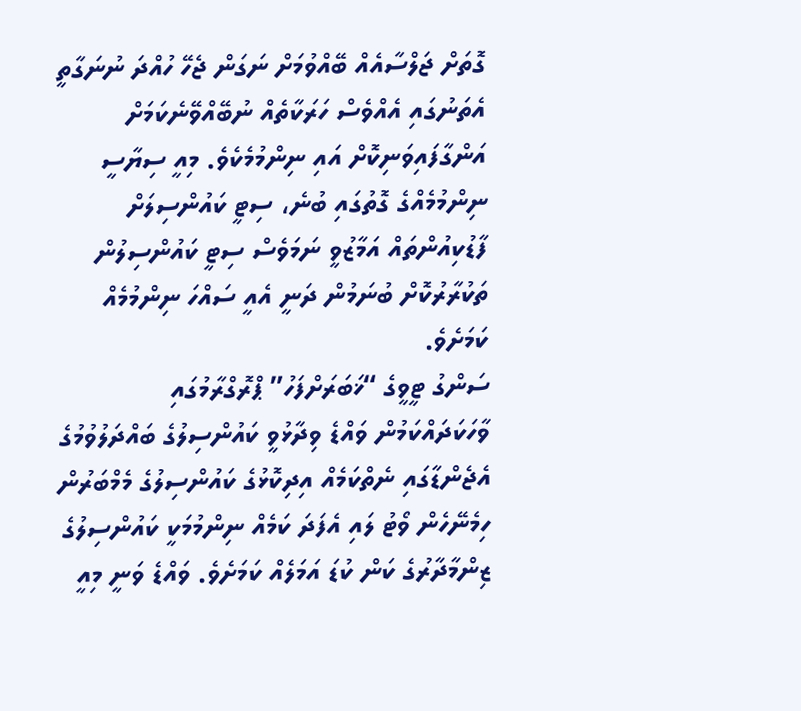ގޮތަށް ޖަލްސާއެއް ބޭއްވުމަށް ނަގަން ޖެހޭ ހުއްދަ ނުނަގާތީ އެތަނުގައި އެއްވެސް ހަރަކާތެއް ނުބޭއްވޭނެކަމަށް އަންގާފައިވަނިކޮށް އައި ނިންމުމެކެވެ. މިއީ ސިޔާސީ ނިންމުމެއްގެ ގޮތުގައި ބުނެ، ސިޓީ ކައުންސިލަށް ފާޑުކިއުންތައް އަމާޒުވީ ނަމަވެސް ސިޓީ ކައުންސިލުން ތަކުރާރުކޮށް ބުނަމުން ދަނީ އެއީ ސައްހަ ނިންމުމެއް ކަމަށެވެ.
ސަންގު ޓީވީގެ “ޚަބަރަށްފަހު” ޕްރޮގްރާމުގައި ވާހަކަދައްކަމުން ވައްޑެ ވިދާޅުވީ ކައުންސިލުގެ ބައްދަލުވުމުގެ އެޖެންޑާގައި ނެތްކަމެއް އިދިކޮޅުގެ ކައުންސިލުގެ މެމްބަރުން ހިމެނޭހެން ވޯޓު ލައި އެފަދަ ކަމެއް ނިންމުމަކީ ކައުންސިލުގެ ޒިންމާދާރުގެ ކަން ކުޑަ އަމަލެއް ކަމަށެވެ. ވައްޑެ ވަނީ މިއީ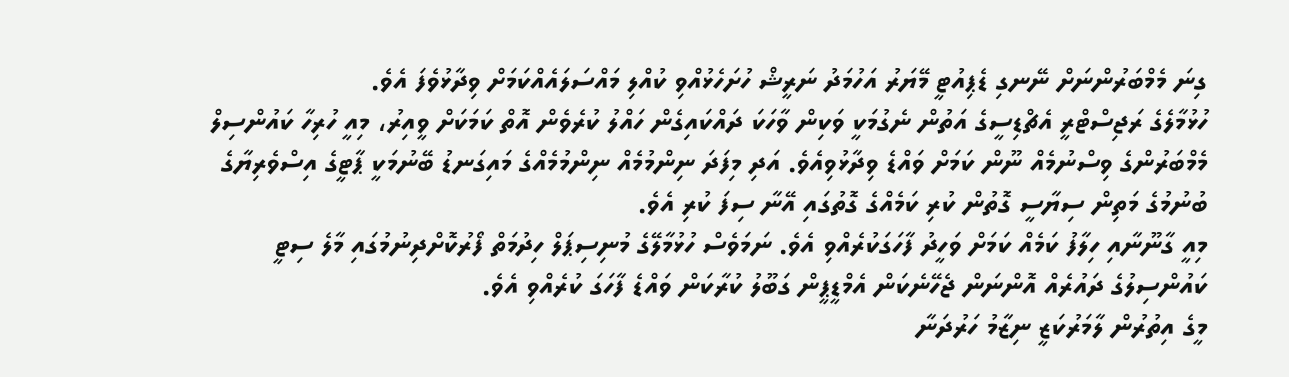ގިނަ މެމްބަރުންނަށް ނޭނގި ޑެޕިއުޓީ މޭޔަރު އަހުމަދު ނަރީޝް ހުށަހެޅުއްވި ކުއްލި މައްސަލައެއްކަމަށް ވިދާޅުވެފަ އެވެ.
ހުޅުމާލެގެ ރަޖިސްޓްރީ އެޗްޑިސީގެ އަތުން ނެގުމަކީ ވަކިން ވާހަކަ ދައްކައިގެން ހައްލު ކުރެވެން އޮތް ކަމަކަށް ވީއިރު، މިއީ ހުރިހާ ކައުންސިލް މެމްބަރުންގެ ވިސްނުމެއް ނޫން ކަމަށް ވައްޑެ ވިދާޅުވިއެވެ. އަދި މިފަދަ ނިންމުމެއް ނިންމުމެއްގެ މައިގަނޑު ބޭނުމަކީ ޕާޓީގެ އިސްވެރިޔާގެ ބުނުމުގެ މަތިން ސިޔާސީ ގޮތުން ކުރި ކަމެއްގެ ގޮތުގައި އޭނާ ސިފަ ކުރި އެވެ.
މިއީ ގާނޫނާއި ހިލާފު ކަމެއް ކަމަށް ވަހީދު ފާހަގަކުރެއްވި އެވެ. ނަމަވެސް ހުޅުމާލޭގެ މުނިސިޕަލް ހިދުމަތް ފޯރުކޮށްދިނުމުގައި މާލެ ސިޓީ ކައުންސިލުގެ ދައުރެއް އޮންނަން ޖެހޭނެކަން އެމްޑީޕީން ގަބޫލު ކުރާކަން ވައްޑެ ފާހަގަ ކުރެއްވި އެވެ.
މީގެ އިތުރުން ލާމަރުކަޒީ ނިޒާމު ހަރުދަނާ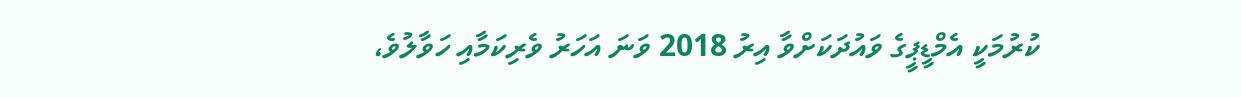ކުރުމަކީ އެމްޑީޕީގެ ވައުދަކަށްވާ އިރު 2018 ވަނަ އަހަރު ވެރިކަމާއި ހަވާލުވެ،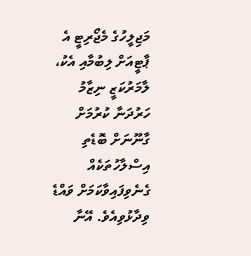މަޖިލީހުގެ މެޖޯރިޓީ އެ ޕާޓީއަށް ލިބުމާއި އެކު، ލާމަރުކަޒީ ނިޒާމު ހަރުދަނާ ކުރުމަށް ގާނޫނަށް ބޮޑެތި އިސްލާހުތަކެއް ގެނެވިފައިވާކަމަށް ވައްޑެ ވިދާޅުވިއެވެ. އޭނާ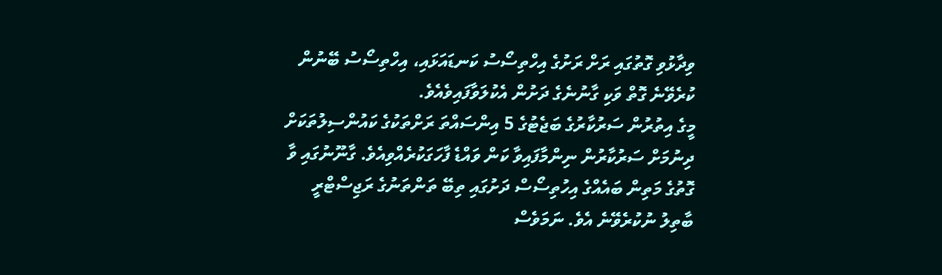ވިދާޅުވި ގޮތުގައި ރަށް ރަށުގެ އިހްތިސޯސު ކަނޑައަޅައި، އިހްތިސޯސު ބޭނުން ކުރެވޭނެ ގޮތް ވަކި ގާނުނެގެ ދަށުން އެކުލަވާފައިވެއެވެ.
މީގެ އިތުރުން ސަރުކާރުގެ ބަޖެޓުގެ 5 އިންސައްތަ ރަށްތަކުގެ ކައުންސިލުތަކަށް ދިނުމަށް ސަރުކާރުން ނިންމާފައިވާ ކަން ވައްޑެ ފާހަގަކުރެއްވިއެވެ. ގާނޫނުގައި ވާ ގޮތުގެ މަތިން ބައެއްގެ އިހުތިސޯސް ދަށުގައި ތިބޭ ތަންތަނުގެ ރަޖިސްޓްރީ ބާތިލު ނުކުރެވޭނެ އެވެ. ނަމަވެސް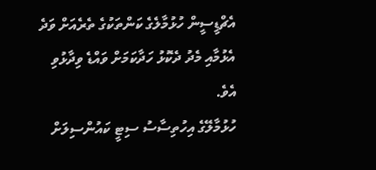އެޗްޑީސީން ހުޅުމާލެގެ ކަންތަކުގެ ތެރެއަށް ވަދެ އެޅުމާއި މެދު ދެކޮޅު ހަދާކަމަށް ވައްޑެ ވިދާޅުވި އެވެ.
ހުޅުމާލޭގެ އިހުތިސާސު ސިޓީ ކައުންސިލަށް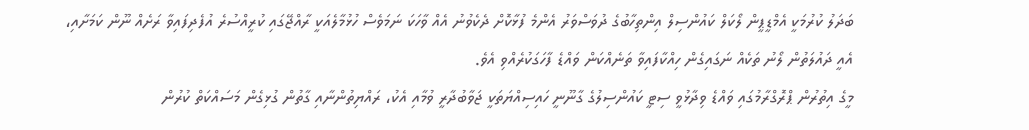ބަދަލު ކުރުމަކީ އެމްޑީޕީން ލޯކަލް ކައުންސިލް އިންތިހާބުގެ ދުވަސްވަރު އެންމެ ފުޅާކޮށް ދެކެވުނު އެއް ވާހަކަ ނަމަވެސް ހުޅުމާލެއަކީ ރާއްޖޭގައި ކުރީއްސުރެ އުފެދިފައިވާ ރަށެއް ނޫން ކަމަށާއި، އެއީ ދައުލަތުން ލޯނު ތަކެއް ނަގައިގެން ހިއްކާފައިވާ ތަނެއްކަން ވައްޑެ ފާހަގަކުރެއްވި އެވެ.
މީގެ އިތުރުން ޕްރޮގްރާމުގައި ވައްޑެ ވިދާޅުވީ ސިޓީ ކައުންސިލުގެ ގާނޫނީ ހައިސިއްޔަތަކީ ޖަވާބުދާރީ ވުމާއި އެކު، ރައްޔިތުންނާއި ގާތުން ގުޅިގެން މަސައްކަތް ކުރުން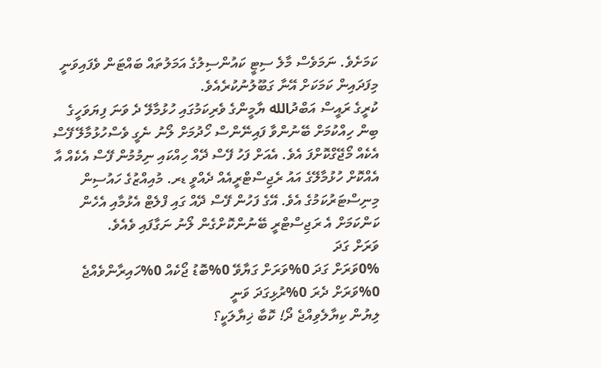ކަމަށެވެ. ނަމަވެސް މާލެ ސިޓީ ކައުންސިލުގެ އަމަލުތައް ބައްޓަން ވެފައިވަނީ މިފަދައިން ކަމަކަށް އޭނާ ގަބޫލުނުކުރެއެވެ.
ކުރީގެ ރައީސް އަބްދުالله ޔާމީންގެ ވެރިކަމުގައި ހުޅުމާލޭ ދެ ވަނަ ފިޔަވަހީގެ ބިން ހިއްކުމަށް ބޭނުންވާ ފައިނޭންސް ހޯދުމަށް ލޯނު ނެގީ ވެސްހުޅުމާލޭ ފޭސް އެކެއް މޯޖޭގްކޮށްފަ އެވެ. އެއަށް ފަހު ފޭސް ދޭއް ހިއްކައި ނިމުމުން ފޭސް އެކެއް އާ އެއްކޮށް ހުޅުމާލޭގެ އައު ރެޖިސްޓްރީއެއް ދެއްވީ ޑރ. މުއިއްޒުގެ ހައުސިން މިނިސްޓަރުކަމުގެ އެވެ. އޭގެ ފަހުން ފޭސް ދޭއް ގައި ފްލެޓް އެޅުމާއި އެހެން ކަންކަމަށް އެ ރަޖިސްޓްރީ ބޭނުންކޮށްގެން ލޯނު ނަގާފައި ވެއެވެ.
ވަރަށް ގަދަ
0%ވަރަށް ގަދަ 0%ވަރަށް ގަޔާވޭ 0%ބޮޑު ޖޯކެއް 0%ހައިރާންވެއްޖެ 0%ވަރަށް ދެރަ 0%ރުޅިގަދަ ވަނީ
ލިޔުން ކިޔާލެވިއްޖެ ދޯ! ކޮބާ ޚިޔާލަކީ؟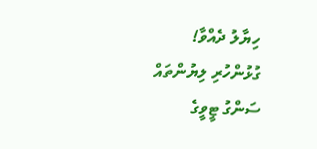ހިޔާލު ދެއްވާ!
ގުޅުންހުރި ލިޔުންތައް
ސަންގު ޓީވީގެ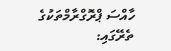ހާއްސަ ޕްރޮގްރާމްތަކުގެ ތެރޭގައި: